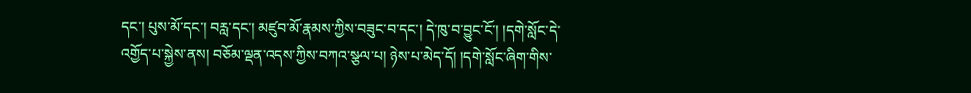དང་། པུས་མོ་དང་། བརླ་དང་། མཛུབ་མོ་རྣམས་ཀྱིས་བཟུང་བ་དང་། དེ་ཁུ་བ་བྱུང་ངོ་། །དགེ་སློང་དེ་འགྱོད་པ་སྐྱེས་ནས། བཅོམ་ལྡན་འདས་ཀྱིས་བཀའ་སྩལ་པ། ཉེས་པ་མེད་དོ། །དགེ་སློང་ཞིག་གིས་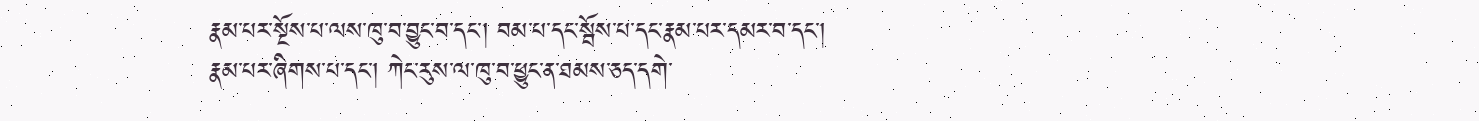རྣམ་པར་སྔོས་པ་ལས་ཁུ་བ་བྱུང་བ་དང་། བམ་པ་དང་སྦོས་པ་དང་རྣམ་པར་དམར་བ་དང་། རྣམ་པར་ཞིགས་པ་དང་། ཀེང་རུས་ལ་ཁུ་བ་ཕྱུང་ན་ཐམས་ཅད་དགེ་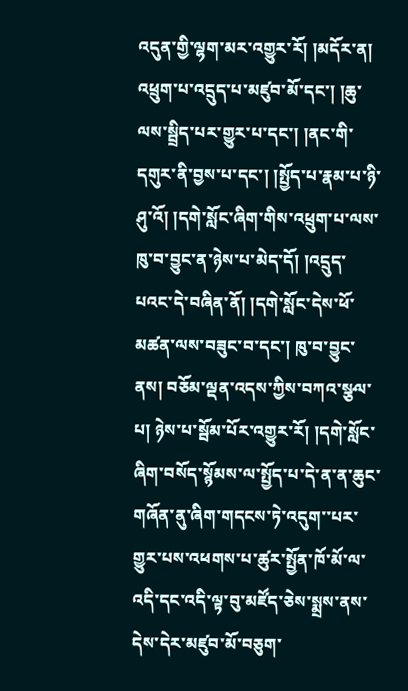འདུན་གྱི་ལྷག་མར་འགྱུར་རོ། །མདོར་ན། འཕྲུག་པ་འདྲུད་པ་མཛུབ་མོ་དང་། །ཆུ་ལས་སྦྲིད་པར་གྱུར་པ་དང་། །ནང་གི་དགུར་ནི་བྱས་པ་དང་། །སྤྱོད་པ་རྣམ་པ་ཉི་ཤུ་འོ། །དགེ་སློང་ཞིག་གིས་འཕྲུག་པ་ལས་ཁུ་བ་བྱུང་ན་ཉེས་པ་མེད་དོ། །འདྲུད་པའང་དེ་བཞིན་ནོ། །དགེ་སློང་དེས་ཕོ་མཚན་ལས་བཟུང་བ་དང་། ཁུ་བ་བྱུང་ནས། བཅོམ་ལྡན་འདས་ཀྱིས་བཀའ་སྩལ་པ། ཉེས་པ་སྦོམ་པོར་འགྱུར་རོ། །དགེ་སློང་ཞིག་བསོད་སྙོམས་ལ་སྤྱོད་པ་དེ་ན་ན་ཆུང་གཞོན་ནུ་ཞིག་གདངས་ཏེ་འདུག་་པར་གྱུར་པས་འཕགས་པ་ཚུར་སྤྱོན་ཁོ་མོ་ལ་འདི་དང་འདི་ལྟ་བུ་མཛོད་ཅེས་སྨྲས་ནས་དེས་དེར་མཛུབ་མོ་བཅུག་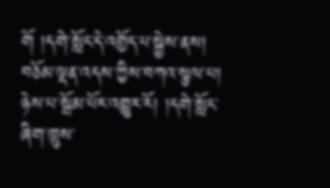གོ །དགེ་སློང་དེ་འགྱོད་པ་སྐྱེས་ནས། བཅོམ་ལྡན་འདས་ཀྱིས་བཀའ་སྩལ་པ། ཉེས་པ་སྦོམ་པོར་འགྱུར་རོ། །དགེ་སློང་ཞིག་ཁྲུས་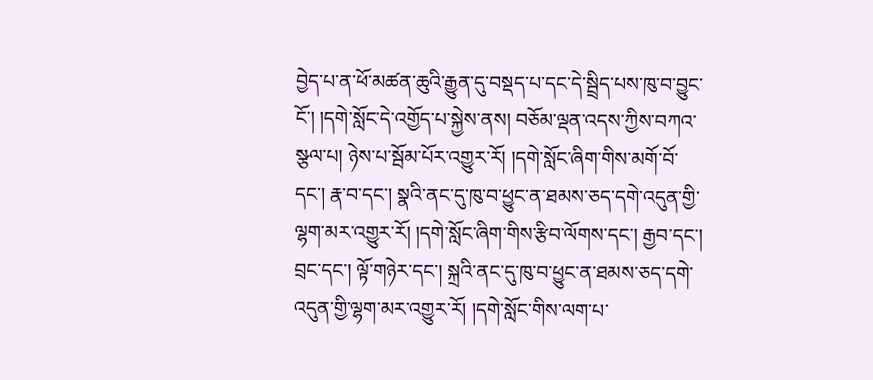བྱེད་པ་ན་ཕོ་མཚན་ཆུའི་རྒྱུན་དུ་བསྡད་པ་དང་དེ་སྦྲིད་པས་ཁུ་བ་བྱུང་ངོ་། །དགེ་སློང་དེ་འགྱོད་པ་སྐྱེས་ནས། བཅོམ་ལྡན་འདས་ཀྱིས་བཀའ་སྩལ་པ། ཉེས་པ་སྦོམ་པོར་འགྱུར་རོ། །དགེ་སློང་ཞིག་གིས་མགོ་བོ་དང་། རྣ་བ་དང་། སྣའི་ནང་དུ་ཁུ་བ་ཕྱུང་ན་ཐམས་ཅད་དགེ་འདུན་གྱི་ལྷག་མར་འགྱུར་རོ། །དགེ་སློང་ཞིག་གིས་རྩིབ་ལོགས་དང་། རྒྱབ་དང་། བྲང་དང་། ལྟོ་གཉེར་དང་། སྐྲའི་ནང་དུ་ཁུ་བ་ཕྱུང་ན་ཐམས་ཅད་དགེ་འདུན་གྱི་ལྷག་མར་འགྱུར་རོ། །དགེ་སློང་གིས་ལག་པ་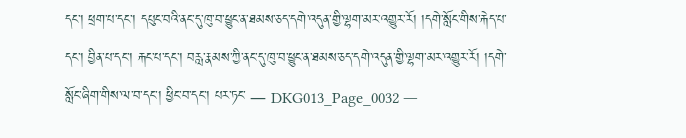དང་། ཕྲག་པ་དང་། དཔུང་བའི་ནང་དུ་ཁུ་བ་ཕྱུང་ན་ཐམས་ཅད་དགེ་འདུན་གྱི་ལྷག་མར་འགྱུར་རོ། །དགེ་སློང་གིས་རྐེད་པ་དང་། བྱིན་པ་དང་། རྐང་པ་དང་། བརླ་རྣམས་ཀྱི་ནང་དུ་ཁུ་བ་ཕྱུང་ན་ཐམས་ཅད་དགེ་འདུན་གྱི་ལྷག་མར་འགྱུར་རོ། །དགེ་སློང་ཞིག་གིས་ལ་བ་དང་། ཕྱིང་བ་དང་། པར་ཏང་ ― DKG013_Page_0032 ―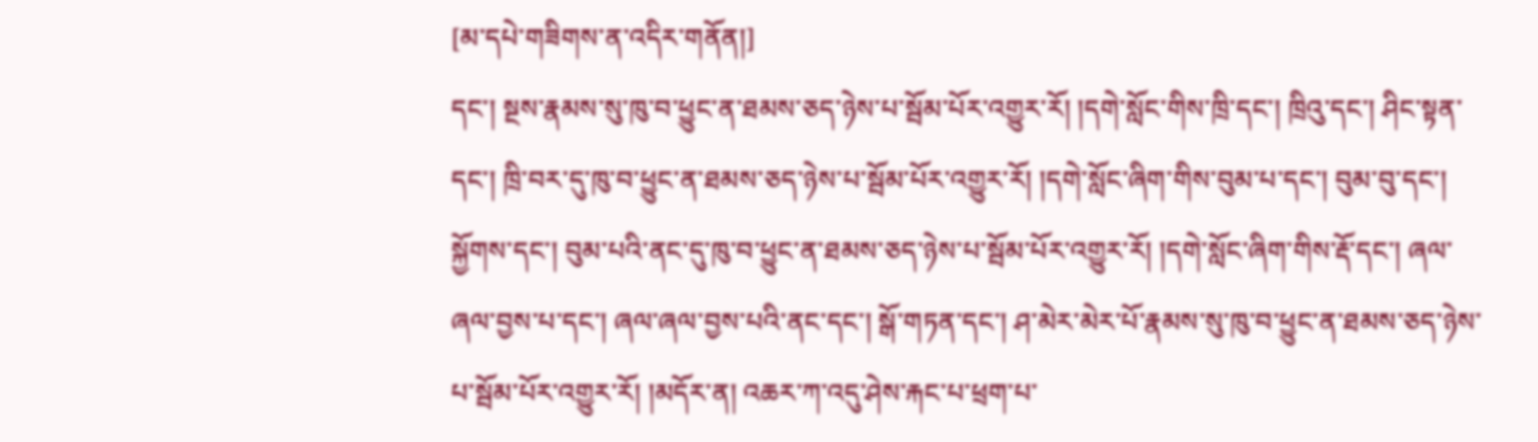[མ་དཔེ་གཟིགས་ན་འདིར་གནོན།]
དང་། སྔས་རྣམས་སུ་ཁུ་བ་ཕྱུང་ན་ཐམས་ཅད་ཉེས་པ་སྦོམ་པོར་འགྱུར་རོ། །དགེ་སློང་གིས་ཁྲི་དང་། ཁྲིའུ་དང་། ཤིང་སྟན་དང་། ཁྲི་བར་དུ་ཁུ་བ་ཕྱུང་ན་ཐམས་ཅད་ཉེས་པ་སྦོམ་པོར་འགྱུར་རོ། །དགེ་སློང་ཞིག་གིས་བུམ་པ་དང་། བུམ་བུ་དང་། སྐྱོགས་དང་། བུམ་པའི་ནང་དུ་ཁུ་བ་ཕྱུང་ན་ཐམས་ཅད་ཉེས་པ་སྦོམ་པོར་འགྱུར་རོ། །དགེ་སློང་ཞིག་གིས་རྡོ་དང་། ཞལ་ཞལ་བྱས་པ་དང་། ཞལ་ཞལ་བྱས་པའི་ནང་དང་། སྒོ་གཏན་དང་། ཤ་མེར་མེར་པོ་རྣམས་སུ་ཁུ་བ་ཕྱུང་ན་ཐམས་ཅད་ཉེས་པ་སྦོམ་པོར་འགྱུར་རོ། །མདོར་ན། འཆར་ཀ་འདུ་ཤེས་རྐང་པ་ཕྲག་པ་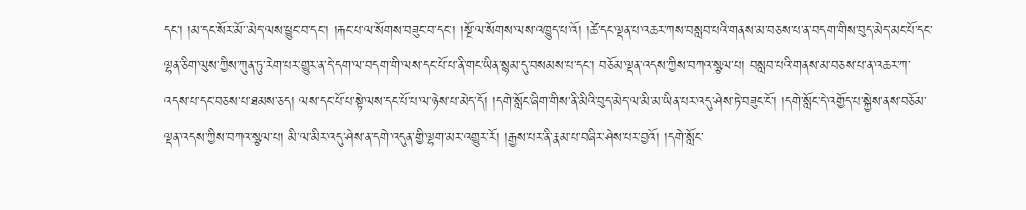དང་། །མ་དང་སོར་མོ་་མེད་ལས་ཕྱུང་བ་དང་། །རྐང་པ་ལ་སོགས་བཟུང་བ་དང་། །སྔོ་ལ་སོགས་ལས་འཁྱུད་པ་འོ། །ཚེ་དང་ལྡན་པ་འཆར་ཀས་བསླབ་པའི་གནས་མ་བཅས་པ་ན་བདག་གིས་བུད་མེད་མང་པོ་དང་ལྷན་ཅིག་ལུས་ཀྱིས་ཀུན་ཏུ་རེག་པར་གྱུར་ན་དེ་དག་ལ་བདག་གི་ལས་དང་པོ་པ་ནི་གང་ཡིན་སྙམ་དུ་བསམས་པ་དང་། བཅོམ་ལྡན་འདས་ཀྱིས་བཀའ་སྩལ་པ། བསླབ་པའི་གནས་མ་བཅས་པ་ན་འཆར་ཀ་འདས་པ་དང་བཅས་པ་ཐམས་ཅད། ལས་དང་པོ་པ་སྟེ་ལས་དང་པོ་པ་ལ་ཉེས་པ་མེད་དོ། །དགེ་སློང་ཞིག་གིས་ནི་མིའི་བུད་མེད་ལ་མི་མ་ཡིན་པར་འདུ་ཤེས་ཏེ་བཟུང་ངོ་། །དགེ་སློང་དེ་འགྱོད་པ་སྐྱེས་ནས་བཅོམ་ལྡན་འདས་ཀྱིས་བཀའ་སྩལ་པ། མི་ལ་མིར་འདུ་ཤེས་ན་དགེ་འདུན་གྱི་ལྷག་མར་འགྱུར་རོ། །རྒྱས་པར་ནི་རྣམ་པ་བཞིར་ཤེས་པར་བྱའོ། །དགེ་སློང་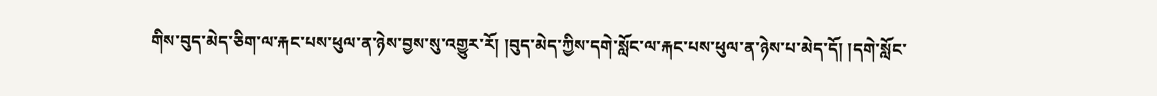གིས་བུད་མེད་ཅིག་ལ་རྐང་པས་ཕུལ་ན་ཉེས་བྱས་སུ་འགྱུར་རོ། །བུད་མེད་ཀྱིས་དགེ་སློང་ལ་རྐང་པས་ཕུལ་ན་ཉེས་པ་མེད་དོ། །དགེ་སློང་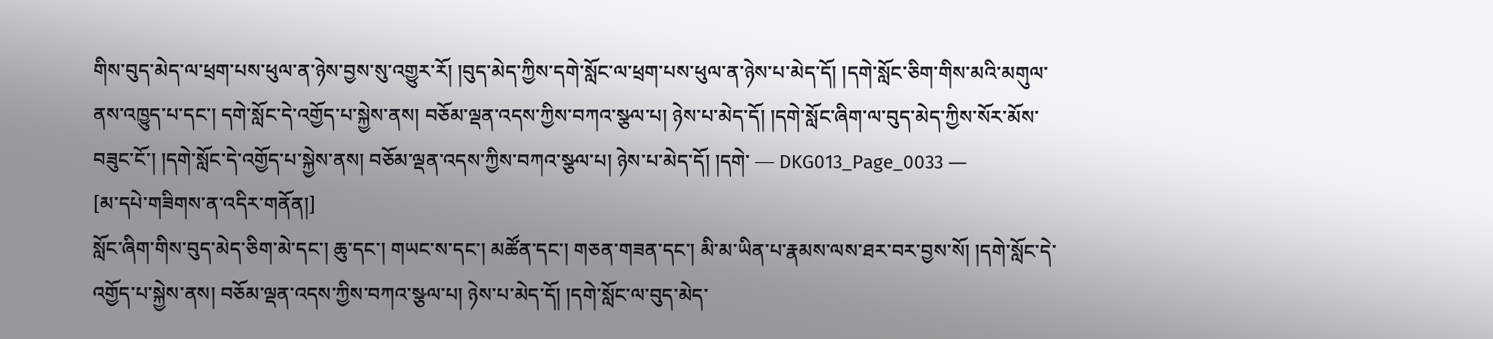གིས་བུད་མེད་ལ་ཕྲག་པས་ཕུལ་ན་ཉེས་བྱས་སུ་འགྱུར་རོ། །བུད་མེད་ཀྱིས་དགེ་སློང་ལ་ཕྲག་པས་ཕུལ་ན་ཉེས་པ་མེད་དོ། །དགེ་སློང་ཅིག་གིས་མའི་མགུལ་ནས་འཁྱུད་པ་དང་། དགེ་སློང་དེ་འགྱོད་པ་སྐྱེས་ནས། བཅོམ་ལྡན་འདས་ཀྱིས་བཀའ་སྩལ་པ། ཉེས་པ་མེད་དོ། །དགེ་སློང་ཞིག་ལ་བུད་མེད་ཀྱིས་སོར་མོས་བཟུང་ངོ་། །དགེ་སློང་དེ་འགྱོད་པ་སྐྱེས་ནས། བཅོམ་ལྡན་འདས་ཀྱིས་བཀའ་སྩལ་པ། ཉེས་པ་མེད་དོ། །དགེ་ ― DKG013_Page_0033 ―
[མ་དཔེ་གཟིགས་ན་འདིར་གནོན།]
སློང་ཞིག་གིས་བུད་མེད་ཅིག་མེ་དང་། ཆུ་དང་། གཡང་ས་དང་། མཚོན་དང་། གཅན་གཟན་དང་། མི་མ་ཡིན་པ་རྣམས་ལས་ཐར་བར་བྱས་སོ། །དགེ་སློང་དེ་འགྱོད་པ་སྐྱེས་ནས། བཅོམ་ལྡན་འདས་ཀྱིས་བཀའ་སྩལ་པ། ཉེས་པ་མེད་དོ། །དགེ་སློང་ལ་བུད་མེད་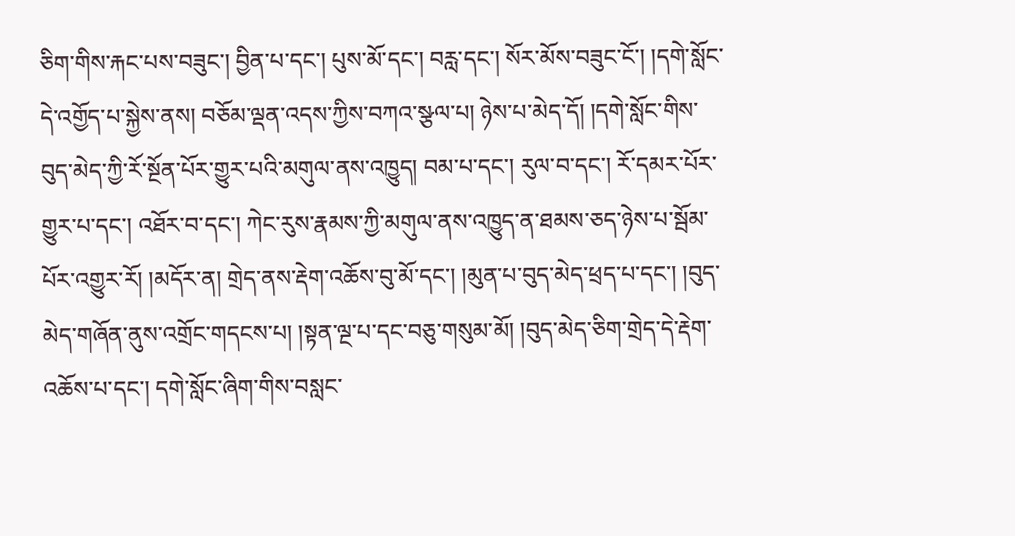ཅིག་གིས་རྐང་པས་བཟུང་། བྱིན་པ་དང་། པུས་མོ་དང་། བརླ་དང་། སོར་མོས་བཟུང་ངོ་། །དགེ་སློང་དེ་འགྱོད་པ་སྐྱེས་ནས། བཅོམ་ལྡན་འདས་ཀྱིས་བཀའ་སྩལ་པ། ཉེས་པ་མེད་དོ། །དགེ་སློང་གིས་བུད་མེད་ཀྱི་རོ་སྔོན་པོར་གྱུར་པའི་མགུལ་ནས་འཁྱུད། བམ་པ་དང་། རུལ་བ་དང་། རོ་དམར་པོར་གྱུར་པ་དང་། འཐོར་བ་དང་། ཀེང་རུས་རྣམས་ཀྱི་མགུལ་ནས་འཁྱུད་ན་ཐམས་ཅད་ཉེས་པ་སྦོམ་པོར་འགྱུར་རོ། །མདོར་ན། གྲེད་ནས་རྡེག་འཆོས་བུ་མོ་དང་། །མུན་པ་བུད་མེད་ཕྲད་པ་དང་། །བུད་མེད་གཞོན་ནུས་འགྲོང་གདངས་པ། །སྟན་ལྔ་པ་དང་བཅུ་གསུམ་མོ། །བུད་མེད་ཅིག་གྲེད་དེ་རྡེག་འཆོས་པ་དང་། དགེ་སློང་ཞིག་གིས་བསླང་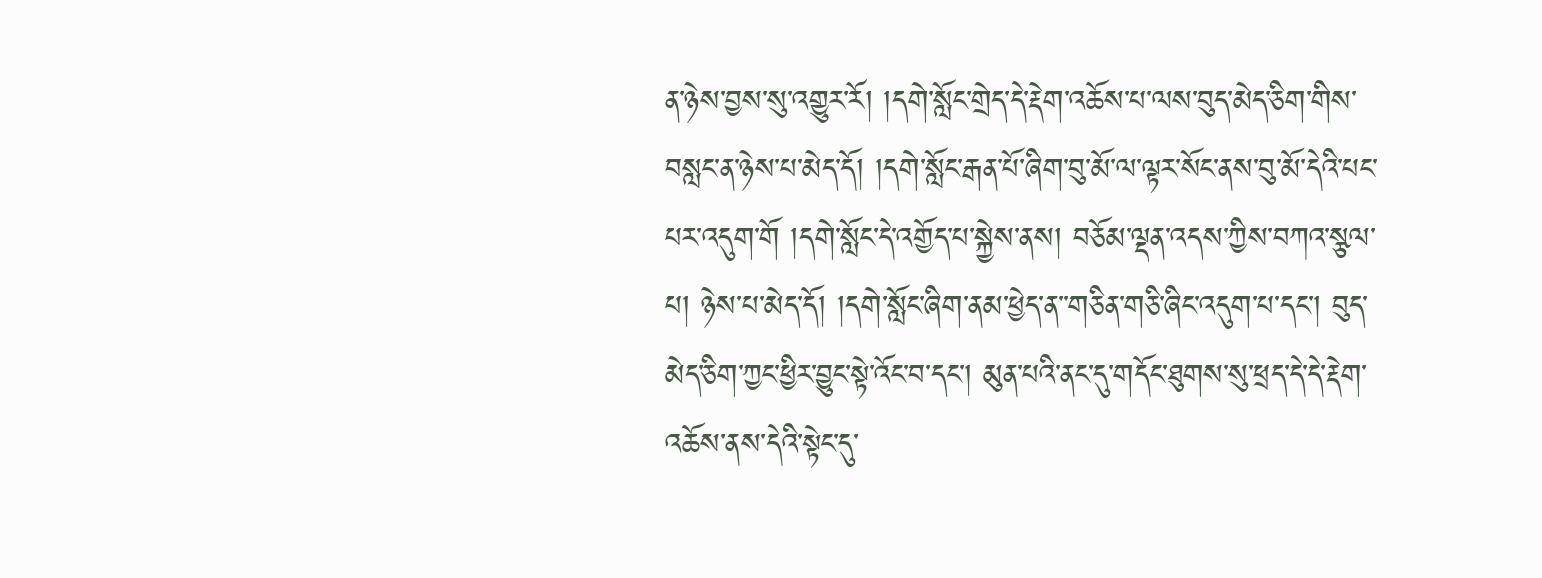ན་ཉེས་བྱས་སུ་འགྱུར་རོ། །དགེ་སློང་གྲེད་དེ་རྡེག་འཆོས་པ་ལས་བུད་མེད་ཅིག་གིས་བསླང་ན་ཉེས་པ་མེད་དོ། །དགེ་སློང་རྒན་པོ་ཞིག་བུ་མོ་ལ་ལྟར་སོང་ནས་བུ་མོ་དེའི་པང་པར་འདུག་གོ །དགེ་སློང་དེ་འགྱོད་པ་སྐྱེས་ནས། བཅོམ་ལྡན་འདས་ཀྱིས་བཀའ་སྩལ་པ། ཉེས་པ་མེད་དོ། །དགེ་སློང་ཞིག་ནམ་ཕྱེད་ན་་གཅིན་གཅི་ཞིང་འདུག་པ་དང་། བུད་མེད་ཅིག་ཀྱང་ཕྱིར་བྱུང་སྟེ་འོང་བ་དང་། མུན་པའི་ནང་དུ་གདོང་ཐུགས་སུ་ཕྲད་དེ་དེ་རྡེག་འཆོས་ནས་དེའི་སྟེང་དུ་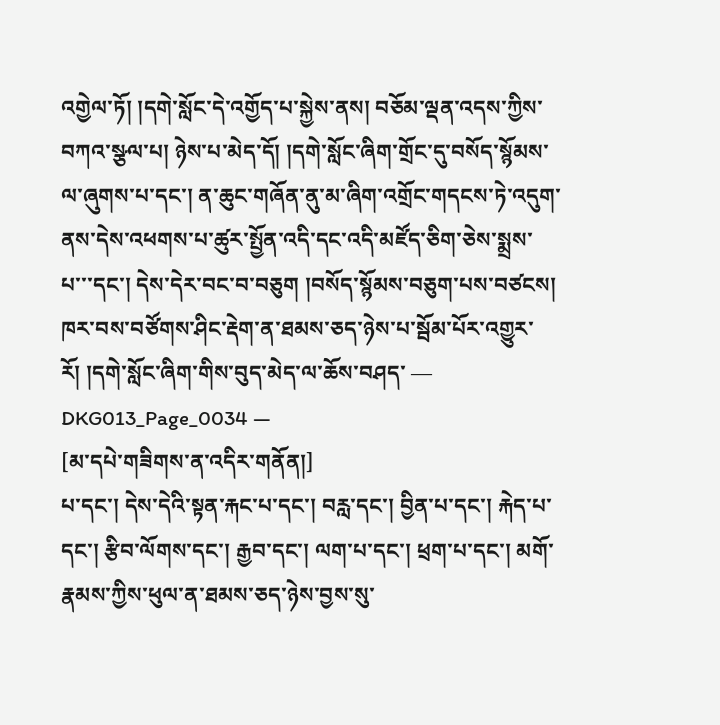འགྱེལ་ཏོ། །དགེ་སློང་དེ་འགྱོད་པ་སྐྱེས་ནས། བཅོམ་ལྡན་འདས་ཀྱིས་བཀའ་སྩལ་པ། ཉེས་པ་མེད་དོ། །དགེ་སློང་ཞིག་གྲོང་དུ་བསོད་སྙོམས་ལ་ཞུགས་པ་དང་། ན་ཆུང་གཞོན་ནུ་མ་ཞིག་འགྲོང་གདངས་ཏེ་འདུག་ནས་དེས་འཕགས་པ་ཚུར་སྤྱོན་འདི་དང་འདི་མཛོད་ཅིག་ཅེས་སྨྲས་པ་་་དང་། དེས་དེར་བང་བ་བཅུག །བསོད་སྙོམས་བཅུག་པས་བཙངས། ཁར་བས་བཙོགས་ཤིང་རྡེག་ན་ཐམས་ཅད་ཉེས་པ་སྦོམ་པོར་འགྱུར་རོ། །དགེ་སློང་ཞིག་གིས་བུད་མེད་ལ་ཆོས་བཤད་ ― DKG013_Page_0034 ―
[མ་དཔེ་གཟིགས་ན་འདིར་གནོན།]
པ་དང་། དེས་དེའི་སྟན་རྐང་པ་དང་། བརླ་དང་། བྱིན་པ་དང་། རྐེད་པ་དང་། རྩིབ་ལོགས་དང་། རྒྱབ་དང་། ལག་པ་དང་། ཕྲག་པ་དང་། མགོ་རྣམས་ཀྱིས་ཕུལ་ན་ཐམས་ཅད་ཉེས་བྱས་སུ་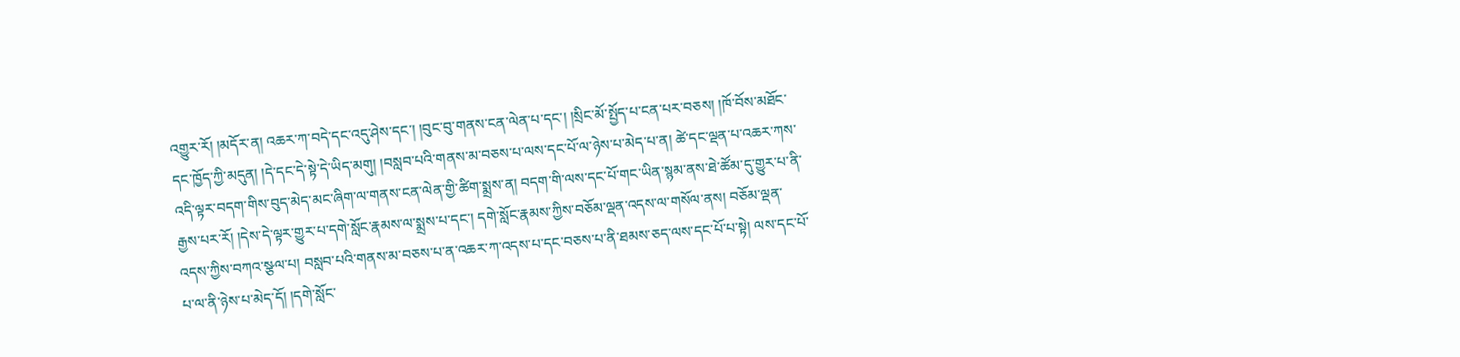འགྱུར་རོ། །མདོར་ན། འཆར་ཀ་བདེ་དང་འདུ་ཤེས་དང་། །བུང་བུ་གནས་ངན་ལེན་པ་དང་། །སྲིང་མོ་སྤྱོད་པ་ངན་པར་བཅས། །ཁོ་བོས་མཐོང་དང་ཁྱོད་ཀྱི་མདུན། །དེ་དང་དེ་སྟེ་དེ་ཡིད་མགུ། །བསླབ་པའི་གནས་མ་བཅས་པ་ལས་དང་པོ་ལ་ཉེས་པ་མེད་པ་ན། ཚེ་དང་ལྡན་པ་འཆར་ཀས་འདི་ལྟར་བདག་གིས་བུད་མེད་མང་ཞིག་ལ་གནས་ངན་ལེན་གྱི་ཚིག་སྨྲས་ན། བདག་གི་ལས་དང་པོ་གང་ཡིན་སྙམ་ནས་ཐེ་ཚོམ་དུ་གྱུར་པ་ནི་རྒྱས་པར་རོ། །དེས་དེ་ལྟར་གྱུར་པ་དགེ་སློང་རྣམས་ལ་སྨྲས་པ་དང་། དགེ་སློང་རྣམས་ཀྱིས་བཅོམ་ལྡན་འདས་ལ་གསོལ་ནས། བཅོམ་ལྡན་འདས་ཀྱིས་བཀའ་སྩལ་པ། བསླབ་པའི་གནས་མ་བཅས་པ་ན་འཆར་ཀ་འདས་པ་དང་བཅས་པ་ནི་ཐམས་ཅད་ལས་དང་པོ་པ་སྟེ། ལས་དང་པོ་པ་ལ་ནི་ཉེས་པ་མེད་དོ། །དགེ་སློང་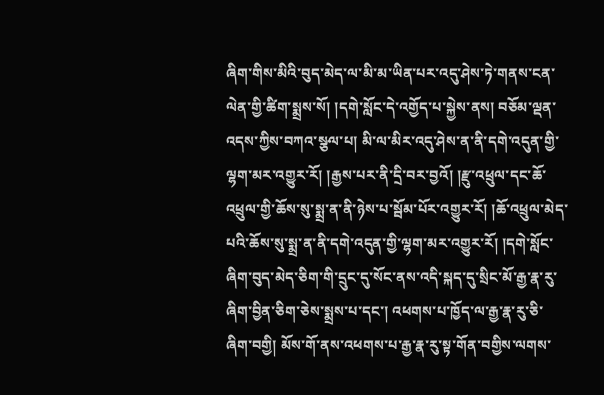ཞིག་གིས་མིའི་བུད་མེད་ལ་མི་མ་ཡིན་པར་འདུ་ཤེས་ཏེ་གནས་ངན་ལེན་གྱི་ཚིག་སྨྲས་སོ། །དགེ་སློང་དེ་འགྱོད་པ་སྐྱེས་ནས། བཅོམ་ལྡན་འདས་ཀྱིས་བཀའ་སྩལ་པ། མི་ལ་མིར་འདུ་ཤེས་ན་ནི་དགེ་འདུན་གྱི་ལྷག་མར་འགྱུར་རོ། །རྒྱས་པར་ནི་དྲི་བར་བྱའོ། །རྫུ་འཕྲུལ་དང་ཆོ་འཕྲུལ་གྱི་ཆོས་སུ་སྨྲ་ན་ནི་ཉེས་པ་སྦོམ་པོར་འགྱུར་རོ། །ཆོ་འཕྲུལ་མེད་པའི་ཆོས་སུ་སྨྲ་ན་ནི་དགེ་འདུན་གྱི་ལྷག་མར་འགྱུར་རོ། །དགེ་སློང་ཞིག་བུད་མེད་ཅིག་གི་དྲུང་དུ་སོང་ནས་འདི་སྐད་དུ་སྲིང་མོ་རྒྱ་རྣ་རུ་ཞིག་བྱིན་ཅིག་ཅེས་སྨྲས་པ་དང་། འཕགས་པ་ཁྱོད་ལ་རྒྱ་རྣ་རུ་ཅི་ཞིག་བགྱི། མོས་གོ་ནས་འཕགས་པ་རྒྱ་རྣ་རུ་སྟ་གོན་བགྱིས་ལགས་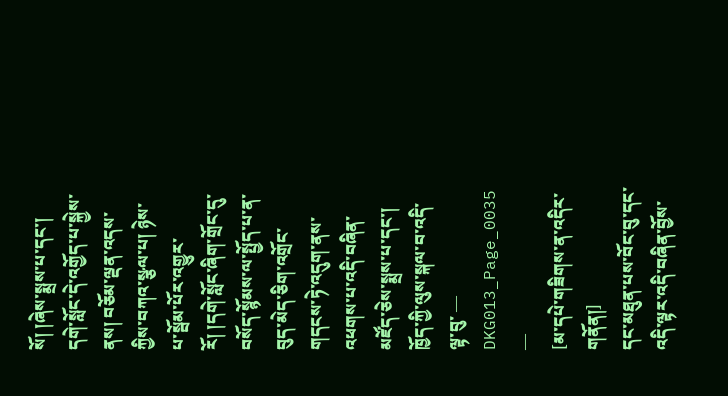སོ། །ཞེས་སྨྲས་པ་དང་། དགེ་སློང་དེ་འགྱོད་པ་སྐྱེས་ནས། བཅོམ་ལྡན་འདས་ཀྱིས་བཀའ་སྩལ་པ། ཉེས་པ་སྦོམ་པོར་འགྱུར་རོ། །དགེ་སློང་ཞིག་གྲོང་དུ་བསོད་སྙོམས་ལ་སྤྱོད་པ་ན་བུད་མེད་ཅིག་འགྲོང་གདངས་ཏེ་འདུག་ནས་འཕགས་པ་འདི་བཞིན་མཛོད་ཅེས་སྨྲས་པ་དང་། ཁྱོད་ཀྱི་ལུས་སྐལ་བ་འདི་ལྟ་བུ་ ― DKG013_Page_0035 ―
[མ་དཔེ་གཟིགས་ན་འདིར་གནོན།]
དང་མཐུན་པས་བོང་བུ་དང་འདི་ལྟར་འདི་བཞིན་བྱོས་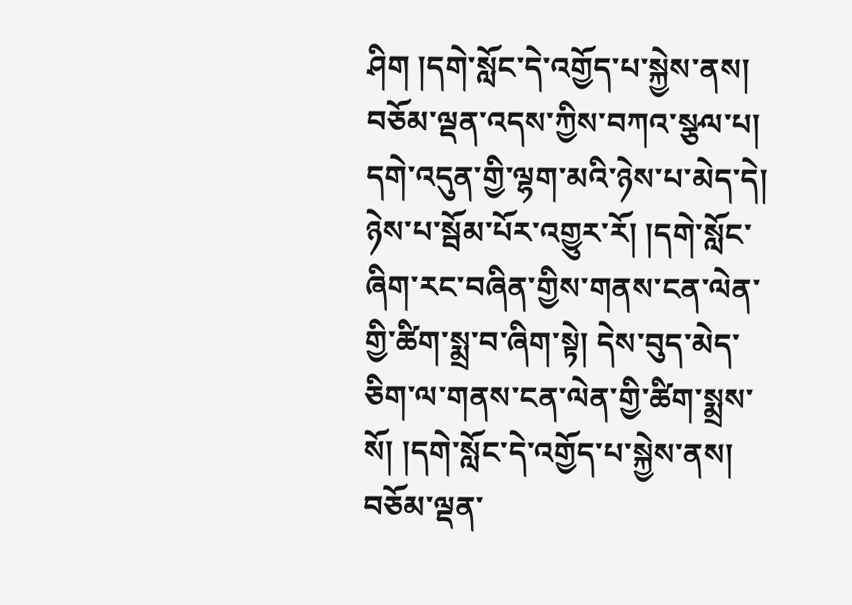ཤིག །དགེ་སློང་དེ་འགྱོད་པ་སྐྱེས་ནས། བཅོམ་ལྡན་འདས་ཀྱིས་བཀའ་སྩལ་པ། དགེ་འདུན་གྱི་ལྷག་མའི་ཉེས་པ་མེད་དེ། ཉེས་པ་སྦོམ་པོར་འགྱུར་རོ། །དགེ་སློང་ཞིག་རང་བཞིན་གྱིས་གནས་ངན་ལེན་གྱི་ཚིག་སྨྲ་བ་ཞིག་སྟེ། དེས་བུད་མེད་ཅིག་ལ་གནས་ངན་ལེན་གྱི་ཚིག་སྨྲས་སོ། །དགེ་སློང་དེ་འགྱོད་པ་སྐྱེས་ནས། བཅོམ་ལྡན་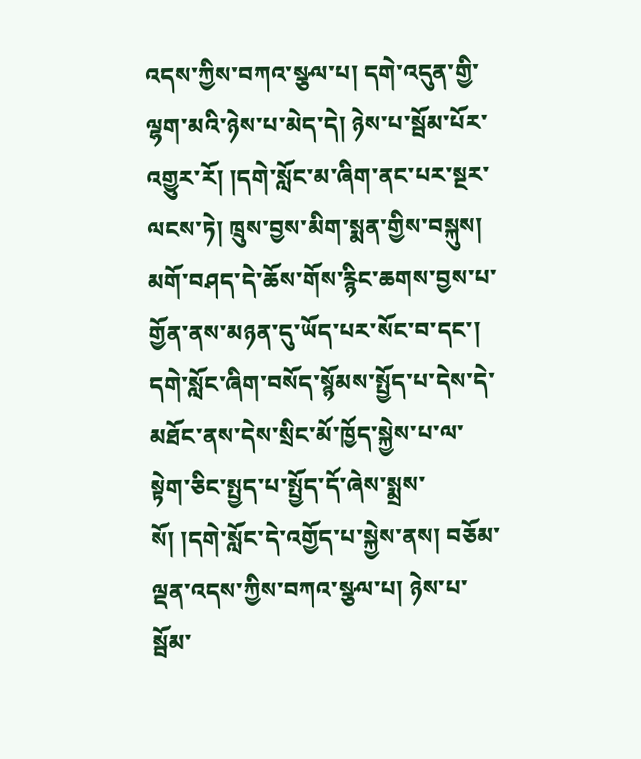འདས་ཀྱིས་བཀའ་སྩལ་པ། དགེ་འདུན་གྱི་ལྷག་མའི་ཉེས་པ་མེད་དེ། ཉེས་པ་སྦོམ་པོར་འགྱུར་རོ། །དགེ་སློང་མ་ཞིག་ནང་པར་སྔར་ལངས་ཏེ། ཁྲུས་བྱས་མིག་སྨན་གྱིས་བསྐུས། མགོ་བཤད་དེ་ཆོས་གོས་རྙིང་ཆགས་བྱས་པ་གྱོན་ནས་མཉན་དུ་ཡོད་པར་སོང་བ་དང་། དགེ་སློང་ཞིག་བསོད་སྙོམས་སྤྱོད་པ་དེས་དེ་མཐོང་ནས་དེས་སྲིང་མོ་ཁྱོད་སྐྱེས་པ་ལ་སྟེག་ཅིང་སྤྱད་པ་སྤྱོད་དོ་ཞེས་སྨྲས་སོ། །དགེ་སློང་དེ་འགྱོད་པ་སྐྱེས་ནས། བཅོམ་ལྡན་འདས་ཀྱིས་བཀའ་སྩལ་པ། ཉེས་པ་སྦོམ་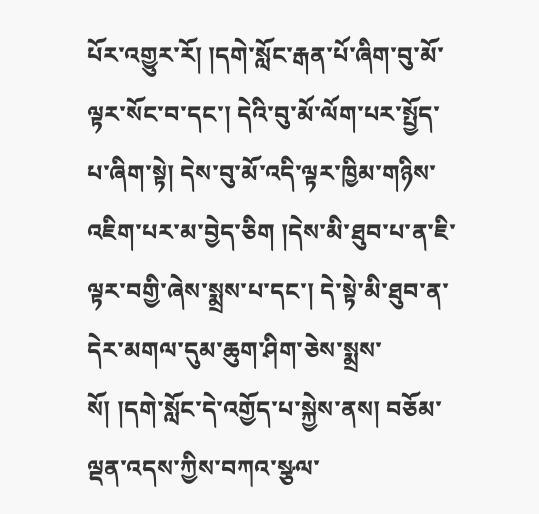པོར་འགྱུར་རོ། །དགེ་སློང་རྒན་པོ་ཞིག་བུ་མོ་ལྟར་སོང་བ་དང་། དེའི་བུ་མོ་ལོག་པར་སྤྱོད་པ་ཞིག་སྟེ། དེས་བུ་མོ་འདི་ལྟར་ཁྱིམ་གཉིས་འཇིག་པར་མ་བྱེད་ཅིག །དེས་མི་ཐུབ་པ་ན་ཇི་ལྟར་བགྱི་ཞེས་སྨྲས་པ་དང་། དེ་སྟེ་མི་ཐུབ་ན་དེར་མགལ་དུམ་ཆུག་ཤིག་ཅེས་སྨྲས་སོ། །དགེ་སློང་དེ་འགྱོད་པ་སྐྱེས་ནས། བཅོམ་ལྡན་འདས་ཀྱིས་བཀའ་སྩལ་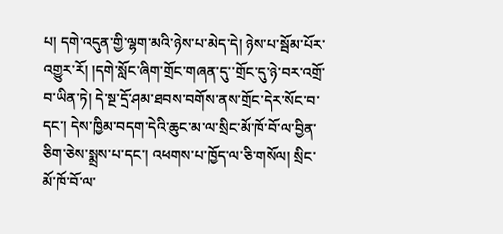པ། དགེ་འདུན་གྱི་ལྷག་མའི་ཉེས་པ་མེད་དེ། ཉེས་པ་སྦོམ་པོར་འགྱུར་རོ། །དགེ་སློང་ཞིག་གྲོང་གཞན་དུ་་གྲོང་དུ་ཉེ་བར་འགྲོ་བ་ཡིན་ཏེ། དེ་སྔ་དྲོ་ཤམ་ཐབས་བགོས་ནས་གྲོང་དེར་སོང་བ་དང་། དེས་ཁྱིམ་བདག་དེའི་ཆུང་མ་ལ་སྲིང་མོ་ཁོ་བོ་ལ་བྱིན་ཅིག་ཅེས་སྨྲས་པ་དང་། འཕགས་པ་ཁྱོད་ལ་ཅི་གསོལ། སྲིང་མོ་ཁོ་བོ་ལ་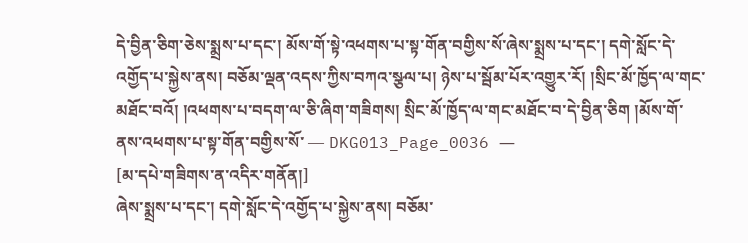དེ་བྱིན་ཅིག་ཅེས་སྨྲས་པ་དང་། མོས་གོ་སྟེ་འཕགས་པ་སྟ་གོན་བགྱིས་སོ་ཞེས་སྨྲས་པ་དང་། དགེ་སློང་དེ་འགྱོད་པ་སྐྱེས་ནས། བཅོམ་ལྡན་འདས་ཀྱིས་བཀའ་སྩལ་པ། ཉེས་པ་སྦོམ་པོར་འགྱུར་རོ། །སྲིང་མོ་ཁྱོད་ལ་གང་མཐོང་བའོ། །འཕགས་པ་བདག་ལ་ཅི་ཞིག་གཟིགས། སྲིང་མོ་ཁྱོད་ལ་གང་མཐོང་བ་དེ་བྱིན་ཅིག །མོས་གོ་ནས་འཕགས་པ་སྟ་གོན་བགྱིས་སོ་ ― DKG013_Page_0036 ―
[མ་དཔེ་གཟིགས་ན་འདིར་གནོན།]
ཞེས་སྨྲས་པ་དང་། དགེ་སློང་དེ་འགྱོད་པ་སྐྱེས་ནས། བཅོམ་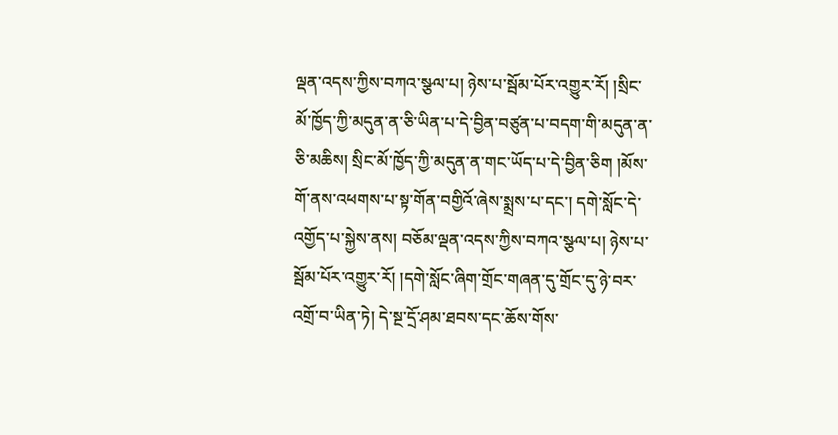ལྡན་འདས་ཀྱིས་བཀའ་སྩལ་པ། ཉེས་པ་སྦོམ་པོར་འགྱུར་རོ། །སྲིང་མོ་ཁྱོད་ཀྱི་མདུན་ན་ཅི་ཡིན་པ་དེ་བྱིན་བཙུན་པ་བདག་གི་མདུན་ན་ཅི་མཆིས། སྲིང་མོ་ཁྱོད་ཀྱི་མདུན་ན་གང་ཡོད་པ་དེ་བྱིན་ཅིག །མོས་གོ་ནས་འཕགས་པ་སྟ་གོན་བགྱིའོ་ཞེས་སྨྲས་པ་དང་། དགེ་སློང་དེ་འགྱོད་པ་སྐྱེས་ནས། བཅོམ་ལྡན་འདས་ཀྱིས་བཀའ་སྩལ་པ། ཉེས་པ་སྦོམ་པོར་འགྱུར་རོ། །དགེ་སློང་ཞིག་གྲོང་གཞན་དུ་གྲོང་དུ་ཉེ་བར་འགྲོ་བ་ཡིན་ཏེ། དེ་སྔ་དྲོ་ཤམ་ཐབས་དང་ཆོས་གོས་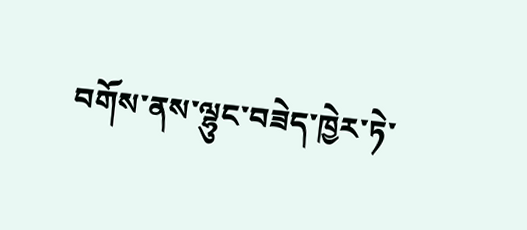བགོས་ནས་ལྷུང་བཟེད་ཁྱེར་ཏེ་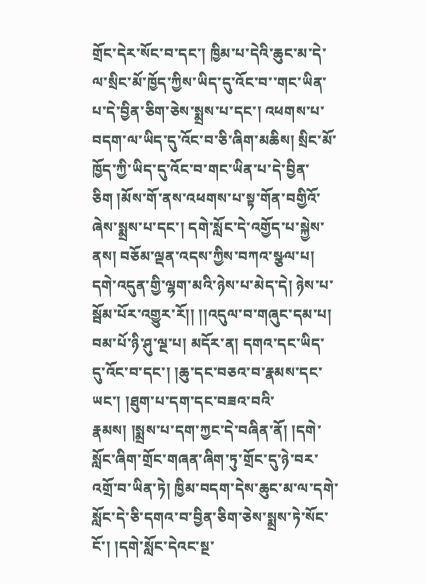གྲོང་དེར་སོང་བ་དང་། ཁྱིམ་པ་དེའི་ཆུང་མ་དེ་ལ་སྲིང་མོ་ཁྱོད་ཀྱིས་ཡིད་དུ་འོང་བ་་གང་ཡིན་པ་དེ་བྱིན་ཅིག་ཅེས་སྨྲས་པ་དང་། འཕགས་པ་བདག་ལ་ཡིད་དུ་འོང་བ་ཅི་ཞིག་མཆིས། སྲིང་མོ་ཁྱོད་ཀྱི་ཡིད་དུ་འོང་བ་གང་ཡིན་པ་དེ་བྱིན་ཅིག །མོས་གོ་ནས་འཕགས་པ་སྟ་གོན་བགྱིའོ་ཞེས་སྨྲས་པ་དང་། དགེ་སློང་དེ་འགྱོད་པ་སྐྱེས་ནས། བཅོམ་ལྡན་འདས་ཀྱིས་བཀའ་སྩལ་པ། དགེ་འདུན་གྱི་ལྷག་མའི་ཉེས་པ་མེད་དེ། ཉེས་པ་སྦོམ་པོར་འགྱུར་རོ།། །།འདུལ་བ་གཞུང་དམ་པ། བམ་པོ་ཉི་ཤུ་ལྔ་པ། མདོར་ན། དགའ་དང་ཡིད་དུ་འོང་བ་དང་། །ཆུ་དང་བཅའ་བ་རྣམས་དང་ཡང་། །ཐུག་པ་དག་དང་བཟའ་བའི་རྣམས། །སྨྲས་པ་དག་ཀྱང་དེ་བཞིན་ནོ། །དགེ་སློང་ཞིག་གྲོང་གཞན་ཞིག་ཏུ་གྲོང་དུ་ཉེ་བར་འགྲོ་བ་ཡིན་ཏེ། ཁྱིམ་བདག་དེས་ཆུང་མ་ལ་དགེ་སློང་དེ་ཅི་དགའ་བ་བྱིན་ཅིག་ཅེས་སྨྲས་ཏེ་སོང་ངོ་། །དགེ་སློང་དེའང་སྔ་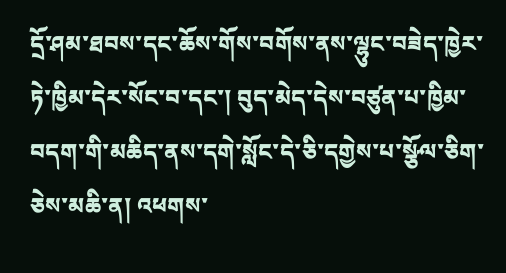དྲོ་ཤམ་ཐབས་དང་ཆོས་གོས་བགོས་ནས་ལྷུང་བཟེད་ཁྱེར་ཏེ་ཁྱིམ་དེར་སོང་བ་དང་། བུད་མེད་དེས་བཙུན་པ་ཁྱིམ་བདག་གི་མཆིད་ནས་དགེ་སློང་དེ་ཅི་དགྱེས་པ་སྩོལ་ཅིག་ཅེས་མཆི་ན། འཕགས་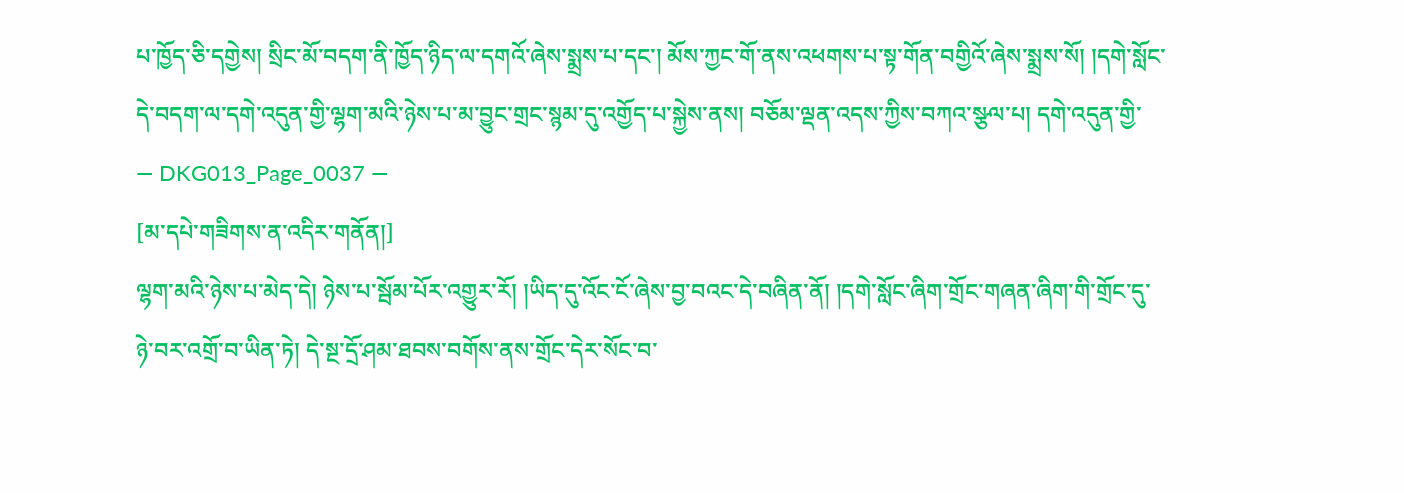པ་ཁྱོད་ཅི་དགྱེས། སྲིང་མོ་བདག་ནི་ཁྱོད་ཉིད་ལ་དགའོ་ཞེས་སྨྲས་པ་དང་། མོས་ཀྱང་གོ་ནས་འཕགས་པ་སྟ་གོན་བགྱིའོ་ཞེས་སྨྲས་སོ། །དགེ་སློང་དེ་བདག་ལ་དགེ་འདུན་གྱི་ལྷག་མའི་ཉེས་པ་མ་བྱུང་གྲང་སྙམ་དུ་འགྱོད་པ་སྐྱེས་ནས། བཅོམ་ལྡན་འདས་ཀྱིས་བཀའ་སྩལ་པ། དགེ་འདུན་གྱི་ ― DKG013_Page_0037 ―
[མ་དཔེ་གཟིགས་ན་འདིར་གནོན།]
ལྷག་མའི་ཉེས་པ་མེད་དེ། ཉེས་པ་སྦོམ་པོར་འགྱུར་རོ། །ཡིད་དུ་འོང་ངོ་ཞེས་བྱ་བའང་དེ་བཞིན་ནོ། །དགེ་སློང་ཞིག་གྲོང་གཞན་ཞིག་གི་གྲོང་དུ་ཉེ་བར་འགྲོ་བ་ཡིན་ཏེ། དེ་སྔ་དྲོ་ཤམ་ཐབས་བགོས་ནས་གྲོང་དེར་སོང་བ་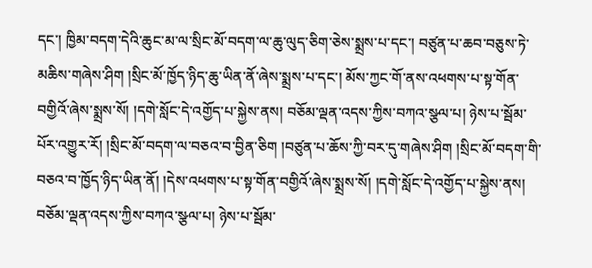དང་། ཁྱིམ་བདག་དེའི་ཆུང་མ་ལ་སྲིང་མོ་བདག་ལ་ཆུ་ལུད་ཅིག་ཅེས་སྨྲས་པ་དང་། བཙུན་པ་ཆབ་བཅུས་ཏེ་མཆིས་གཞེས་ཤིག །སྲིང་མོ་ཁྱོད་ཉིད་ཆུ་ཡིན་ནོ་ཞེས་སྨྲས་པ་དང་། མོས་ཀྱང་གོ་ནས་འཕགས་པ་སྟ་གོན་བགྱིའོ་ཞེས་སྨྲས་སོ། །དགེ་སློང་དེ་འགྱོད་པ་སྐྱེས་ནས། བཅོམ་ལྡན་འདས་ཀྱིས་བཀའ་སྩལ་པ། ཉེས་པ་སྦོམ་པོར་འགྱུར་རོ། །སྲིང་མོ་བདག་ལ་བཅའ་བ་བྱིན་ཅིག །བཙུན་པ་ཆོས་ཀྱི་བར་དུ་གཞེས་ཤིག །སྲིང་མོ་བདག་གི་བཅའ་བ་ཁྱོད་ཉིད་ཡིན་ནོ། །དེས་འཕགས་པ་སྟ་གོན་བགྱིའོ་ཞེས་སྨྲས་སོ། །དགེ་སློང་དེ་འགྱོད་པ་སྐྱེས་ནས། བཅོམ་ལྡན་འདས་ཀྱིས་བཀའ་སྩལ་པ། ཉེས་པ་སྦོམ་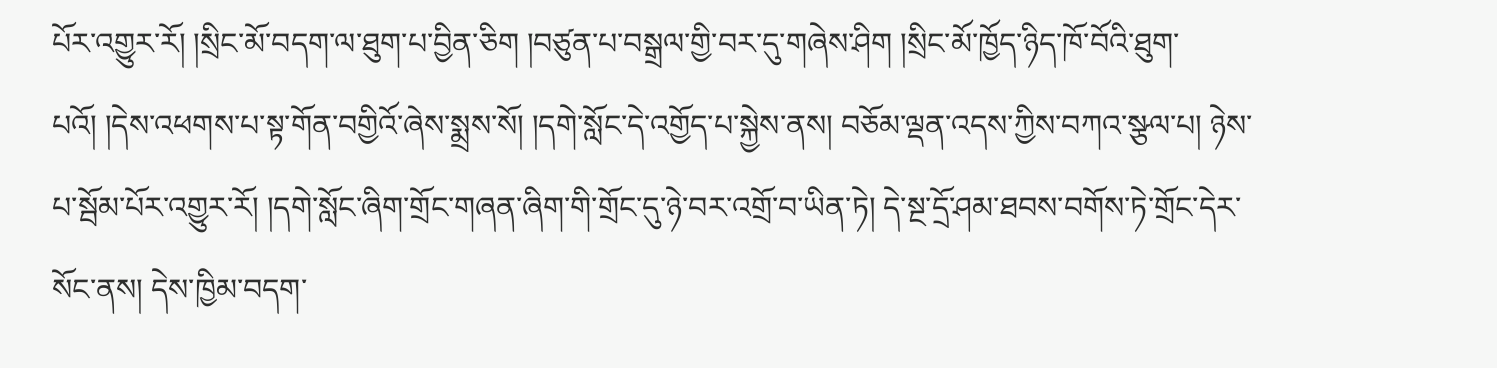པོར་འགྱུར་རོ། །སྲིང་མོ་བདག་ལ་ཐུག་པ་བྱིན་ཅིག །བཙུན་པ་བསྒྲལ་གྱི་བར་དུ་གཞེས་ཤིག །སྲིང་མོ་ཁྱོད་ཉིད་ཁོ་བོའི་ཐུག་པའོ། །དེས་འཕགས་པ་སྟ་གོན་བགྱིའོ་ཞེས་སྨྲས་སོ། །དགེ་སློང་དེ་འགྱོད་པ་སྐྱེས་ནས། བཅོམ་ལྡན་འདས་ཀྱིས་བཀའ་སྩལ་པ། ཉེས་པ་སྦོམ་པོར་འགྱུར་རོ། །དགེ་སློང་ཞིག་གྲོང་གཞན་ཞིག་གི་གྲོང་དུ་ཉེ་བར་འགྲོ་བ་ཡིན་ཏེ། དེ་སྔ་དྲོ་ཤམ་ཐབས་བགོས་ཏེ་གྲོང་དེར་སོང་ནས། དེས་ཁྱིམ་བདག་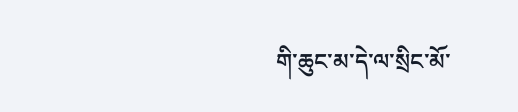གི་ཆུང་མ་དེ་ལ་སྲིང་མོ་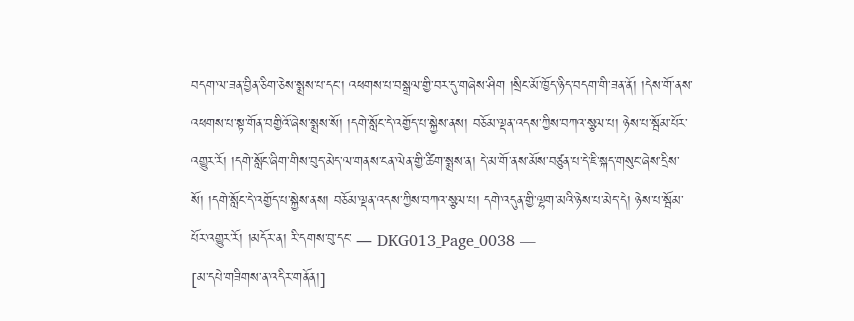བདག་ལ་ཟན་བྱིན་ཅིག་ཅེས་སྨྲས་པ་དང་། འཕགས་པ་བསྒྲལ་གྱི་བར་དུ་གཞེས་ཤིག །སྲིང་མོ་ཁྱོད་ཉིད་བདག་གི་ཟན་ནོ། །དེས་གོ་ནས་འཕགས་པ་སྟ་གོན་བགྱིའོ་ཞེས་སྨྲས་སོ། །དགེ་སློང་དེ་འགྱོད་པ་སྐྱེས་ནས། བཅོམ་ལྡན་འདས་ཀྱིས་བཀའ་སྩལ་པ། ཉེས་པ་སྦོམ་པོར་འགྱུར་རོ། །དགེ་སློང་ཞིག་གིས་བུད་མེད་ལ་གནས་ངན་ལེན་གྱི་ཚིག་སྨྲས་ན། དེ་མ་གོ་ནས་མོས་བཙུན་པ་དེ་ཇི་སྐད་གསུང་ཞེས་དྲིས་སོ། །དགེ་སློང་དེ་འགྱོད་པ་སྐྱེས་ནས། བཅོམ་ལྡན་འདས་ཀྱིས་བཀའ་སྩལ་པ། དགེ་འདུན་གྱི་ལྷག་མའི་ཉེས་པ་མེད་དེ། ཉེས་པ་སྦོམ་པོར་འགྱུར་རོ། །མདོར་ན། རི་དགས་བུ་དང་ ― DKG013_Page_0038 ―
[མ་དཔེ་གཟིགས་ན་འདིར་གནོན།]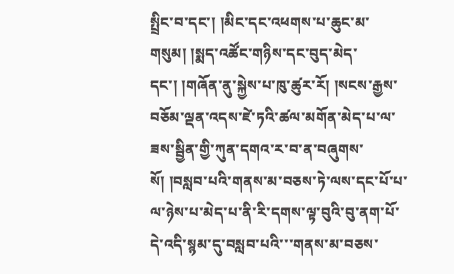སྤྲིང་བ་དང་། །མིང་དང་འཕགས་པ་ཆུང་མ་གསུམ། །སྨད་འཚོང་གཉིས་དང་བུད་མེད་དང་། །གཞོན་ནུ་སྐྱེས་པ་ཁུ་ཚུར་རོ། །སངས་རྒྱས་བཅོམ་ལྡན་འདས་ཛེ་ཏའི་ཚལ་མགོན་མེད་པ་ལ་ཟས་སྦྱིན་གྱི་ཀུན་དགའ་ར་བ་ན་བཞུགས་སོ། །བསླབ་པའི་གནས་མ་བཅས་ཏེ་ལས་དང་པོ་པ་ལ་ཉེས་པ་མེད་པ་ནི་རི་དགས་ལྟ་བུའི་བུ་ནག་པོ་དེ་འདི་སྙམ་དུ་བསླབ་པའི་་་གནས་མ་བཅས་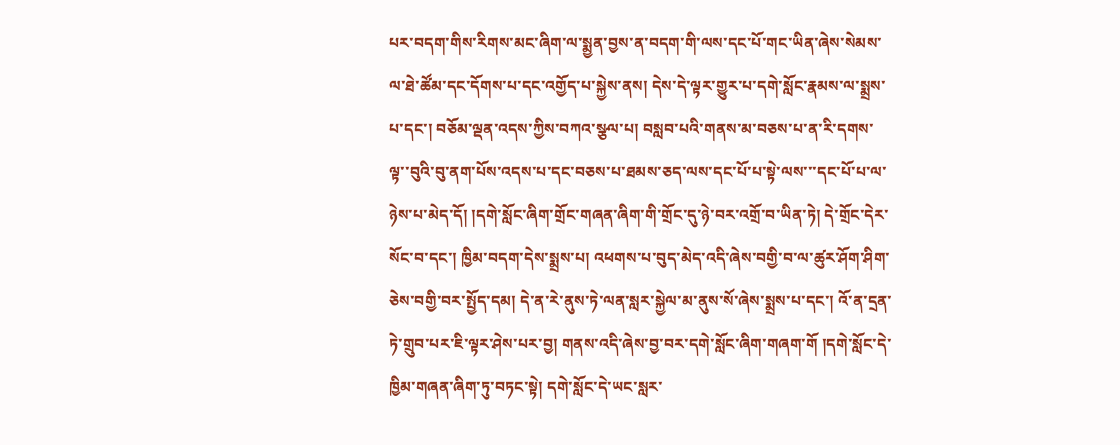པར་བདག་གིས་རིགས་མང་ཞིག་ལ་སྨྱན་བྱས་ན་བདག་གི་ལས་དང་པོ་གང་ཡིན་ཞེས་སེམས་ལ་ཐེ་ཚོམ་དང་དོགས་པ་དང་འགྱོད་པ་སྐྱེས་ནས། དེས་དེ་ལྟར་གྱུར་པ་དགེ་སློང་རྣམས་ལ་སྨྲས་པ་དང་། བཅོམ་ལྡན་འདས་ཀྱིས་བཀའ་སྩལ་པ། བསླབ་པའི་གནས་མ་བཅས་པ་ན་རི་དགས་ལྟ་་བུའི་བུ་ནག་པོས་འདས་པ་དང་བཅས་པ་ཐམས་ཅད་ལས་དང་པོ་པ་སྟེ་ལས་་་དང་པོ་པ་ལ་ཉེས་པ་མེད་དོ། །དགེ་སློང་ཞིག་གྲོང་གཞན་ཞིག་གི་གྲོང་དུ་ཉེ་བར་འགྲོ་བ་ཡིན་ཏེ། དེ་གྲོང་དེར་སོང་བ་དང་། ཁྱིམ་བདག་དེས་སྨྲས་པ། འཕགས་པ་བུད་མེད་འདི་ཞེས་བགྱི་བ་ལ་ཚུར་ཤོག་ཤིག་ཅེས་བགྱི་བར་སྤྱོད་དམ། དེ་ན་རེ་ནུས་ཏེ་ལན་སླར་སྐྱེལ་མ་ནུས་སོ་ཞེས་སྨྲས་པ་དང་། འོ་ན་དྲན་ཏེ་གྲུབ་པར་ཇི་ལྟར་ཤེས་པར་བྱ། གནས་འདི་ཞེས་བྱ་བར་དགེ་སློང་ཞིག་གཞག་གོ །དགེ་སློང་དེ་ཁྱིམ་གཞན་ཞིག་ཏུ་བཏང་སྟེ། དགེ་སློང་དེ་ཡང་སླར་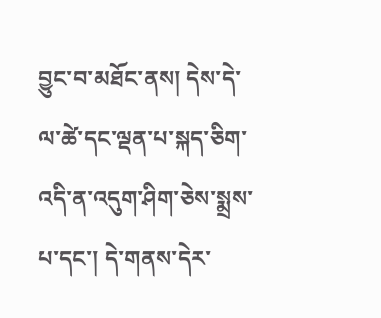བྱུང་བ་མཐོང་ནས། དེས་དེ་ལ་ཚེ་དང་ལྡན་པ་སྐད་ཅིག་འདི་ན་འདུག་ཤིག་ཅེས་སྨྲས་པ་དང་། དེ་གནས་དེར་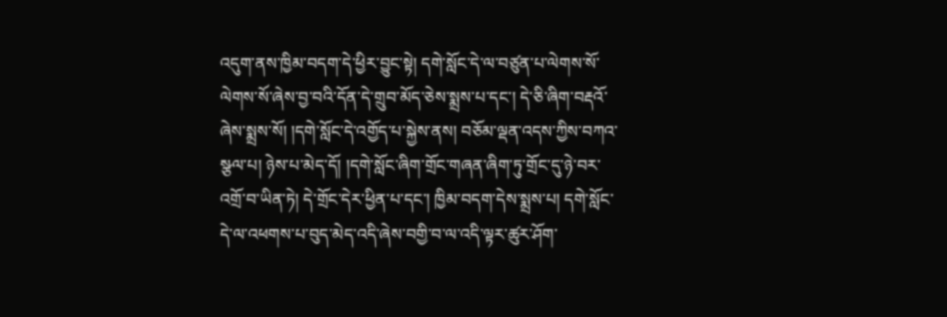འདུག་ནས་ཁྱིམ་བདག་དེ་ཕྱིར་བྱུང་སྟེ། དགེ་སློང་དེ་ལ་བཙུན་པ་ལེགས་སོ་ལེགས་སོ་ཞེས་བྱ་བའི་དོན་དེ་གྲུབ་མོད་ཅེས་སྨྲས་པ་དང་། དེ་ཅི་ཞིག་བརྡའོ་ཞེས་སྨྲས་སོ། །དགེ་སློང་དེ་འགྱོད་པ་སྐྱེས་ནས། བཅོམ་ལྡན་འདས་ཀྱིས་བཀའ་སྩལ་པ། ཉེས་པ་མེད་དོ། །དགེ་སློང་ཞིག་གྲོང་གཞན་ཞིག་ཏུ་གྲོང་དུ་ཉེ་བར་འགྲོ་བ་ཡིན་ཏེ། དེ་གྲོང་དེར་ཕྱིན་པ་དང་། ཁྱིམ་བདག་དེས་སྨྲས་པ། དགེ་སློང་དེ་ལ་འཕགས་པ་བུད་མེད་འདི་ཞེས་བགྱི་བ་ལ་འདི་ལྟར་ཚུར་ཤོག་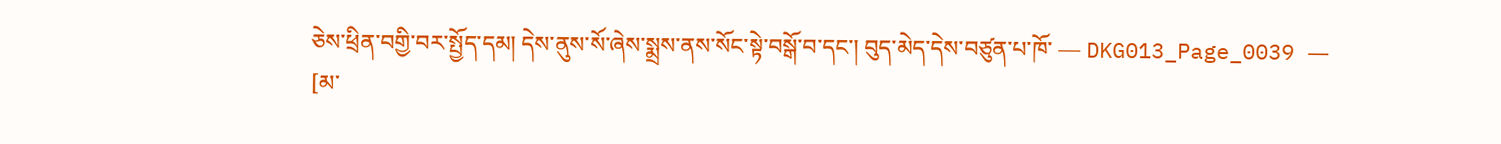ཅེས་ཕྲིན་བགྱི་བར་སྤྱོད་དམ། དེས་ནུས་སོ་ཞེས་སྨྲས་ནས་སོང་སྟེ་བསྒོ་བ་དང་། བུད་མེད་དེས་བཙུན་པ་ཁོ་ ― DKG013_Page_0039 ―
[མ་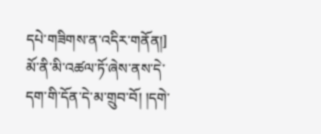དཔེ་གཟིགས་ན་འདིར་གནོན།]
མོ་ནི་མི་འཚལ་ཏོ་ཞེས་ནས་དེ་དག་གི་དོན་དེ་མ་གྲུབ་བོ། །དགེ་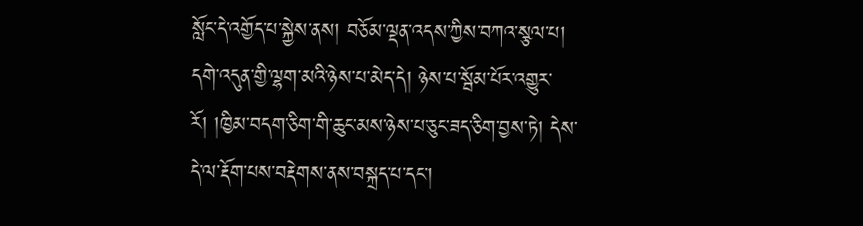སློང་དེ་འགྱོད་པ་སྐྱེས་ནས། བཅོམ་ལྡན་འདས་ཀྱིས་བཀའ་སྩལ་པ། དགེ་འདུན་གྱི་ལྷག་མའི་ཉེས་པ་མེད་དེ། ཉེས་པ་སྦོམ་པོར་འགྱུར་རོ། །ཁྱིམ་བདག་ཅིག་གི་ཆུང་མས་ཉེས་པ་ཅུང་ཟད་ཅིག་བྱས་ཏེ། དེས་དེ་ལ་རྡོག་པས་བརྡེགས་ནས་བསྐྲད་པ་དང་།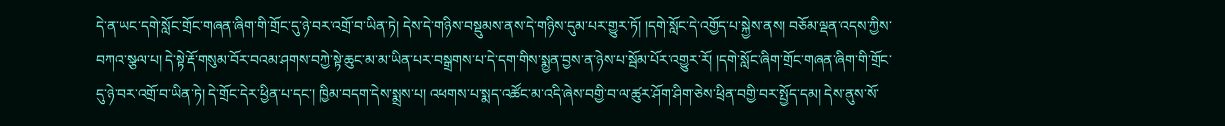དེ་ན་ཡང་དགེ་སློང་གྲོང་གཞན་ཞིག་གི་གྲོང་དུ་ཉེ་བར་འགྲོ་བ་ཡིན་ཏེ། དེས་དེ་གཉིས་བསྡུམས་ནས་དེ་གཉིས་དུམ་པར་གྱུར་ཏོ། །དགེ་སློང་དེ་འགྱོད་པ་སྐྱེས་ནས། བཅོམ་ལྡན་འདས་ཀྱིས་བཀའ་སྩལ་པ། དེ་སྟེ་རྡོ་གསུམ་བོར་བའམ་ཤགས་བཀྱེ་སྟེ་ཆུང་མ་མ་ཡིན་པར་བསྒྲགས་པ་དེ་དག་གིས་སྨྱན་བྱས་ན་ཉེས་པ་སྦོམ་པོར་འགྱུར་རོ། །དགེ་སློང་ཞིག་གྲོང་གཞན་ཞིག་གི་གྲོང་དུ་ཉེ་བར་འགྲོ་བ་ཡིན་ཏེ། དེ་གྲོང་དེར་ཕྱིན་པ་དང་། ཁྱིམ་བདག་དེས་སྨྲས་པ། འཕགས་པ་སྨད་འཚོང་མ་འདི་ཞེས་བགྱི་བ་ལ་ཚུར་ཤོག་ཤིག་ཅེས་ཕྲིན་བགྱི་བར་སྤྱོད་དམ། དེས་ནུས་སོ་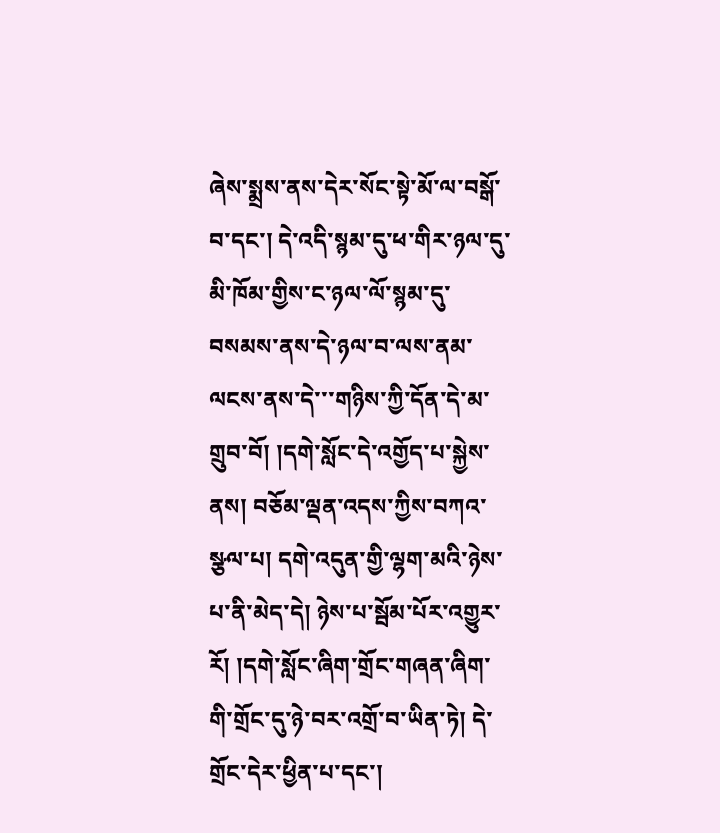ཞེས་སྨྲས་ནས་དེར་སོང་སྟེ་མོ་ལ་བསྒོ་བ་དང་། དེ་འདི་སྙམ་དུ་ཕ་གིར་ཉལ་དུ་མི་ཁོམ་གྱིས་ང་ཉལ་ལོ་སྙམ་དུ་བསམས་ནས་དེ་ཉལ་བ་ལས་ནམ་ལངས་ནས་དེ་་་གཉིས་ཀྱི་དོན་དེ་མ་གྲུབ་བོ། །དགེ་སློང་དེ་འགྱོད་པ་སྐྱེས་ནས། བཅོམ་ལྡན་འདས་ཀྱིས་བཀའ་སྩལ་པ། དགེ་འདུན་གྱི་ལྷག་མའི་ཉེས་པ་ནི་མེད་དེ། ཉེས་པ་སྦོམ་པོར་འགྱུར་རོ། །དགེ་སློང་ཞིག་གྲོང་གཞན་ཞིག་གི་གྲོང་དུ་ཉེ་བར་འགྲོ་བ་ཡིན་ཏེ། དེ་གྲོང་དེར་ཕྱིན་པ་དང་།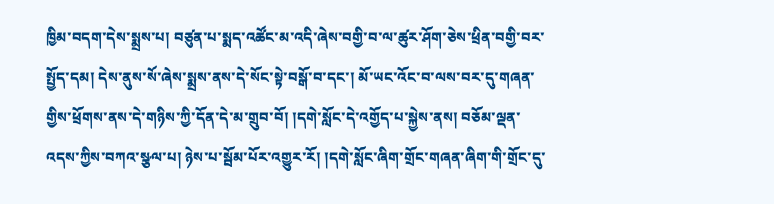ཁྱིམ་བདག་དེས་སྨྲས་པ། བཙུན་པ་སྨད་འཚོང་མ་འདི་ཞེས་བགྱི་བ་ལ་ཚུར་ཤོག་ཅེས་ཕྲིན་བགྱི་བར་སྤྱོད་དམ། དེས་ནུས་སོ་ཞེས་སྨྲས་ནས་དེ་སོང་སྟེ་བསྒོ་བ་དང་། མོ་ཡང་འོང་བ་ལས་བར་དུ་གཞན་གྱིས་ཕྲོགས་ནས་དེ་གཉིས་ཀྱི་དོན་དེ་མ་གྲུབ་བོ། །དགེ་སློང་དེ་འགྱོད་པ་སྐྱེས་ནས། བཅོམ་ལྡན་འདས་ཀྱིས་བཀའ་སྩལ་པ། ཉེས་པ་སྦོམ་པོར་འགྱུར་རོ། །དགེ་སློང་ཞིག་གྲོང་གཞན་ཞིག་གི་གྲོང་དུ་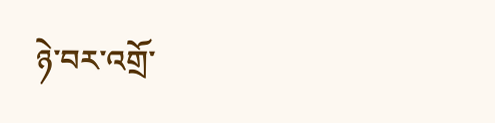ཉེ་བར་འགྲོ་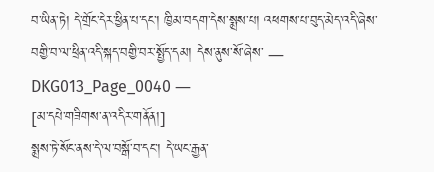བ་ཡིན་ཏེ། དེ་གྲོང་དེར་ཕྱིན་པ་དང་། ཁྱིམ་བདག་དེས་སྨྲས་པ། འཕགས་པ་བུད་མེད་འདི་ཞེས་བགྱི་བ་ལ་ཕྲིན་འདི་སྐད་བགྱི་བར་སྤྱོད་དམ། དེས་ནུས་སོ་ཞེས་ ― DKG013_Page_0040 ―
[མ་དཔེ་གཟིགས་ན་འདིར་གནོན།]
སྨྲས་ཏེ་སོང་ནས་དེ་ལ་བསྒོ་བ་དང་། དེ་ཡང་རྒྱན་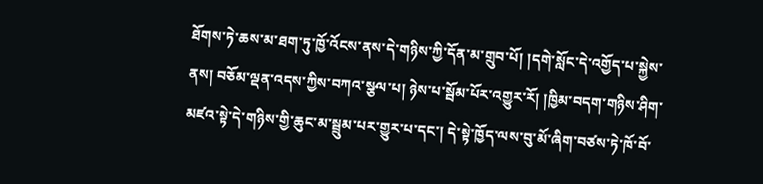ཐོགས་ཏེ་ཆས་མ་ཐག་ཏུ་ཁྱོ་འོངས་ནས་དེ་གཉིས་ཀྱི་དོན་མ་གྲུབ་པོ། །དགེ་སློང་དེ་འགྱོད་པ་སྐྱེས་ནས། བཅོམ་ལྡན་འདས་ཀྱིས་བཀའ་སྩལ་པ། ཉེས་པ་སྦོམ་པོར་འགྱུར་རོ། །ཁྱིམ་བདག་གཉིས་ཤིག་མཛའ་སྟེ་དེ་གཉིས་གྱི་ཆུང་མ་སྦྲུམ་པར་གྱུར་པ་དང་། དེ་སྟེ་ཁྱོད་ལས་བུ་མོ་ཞིག་བཙས་ཏེ་ཁོ་བོ་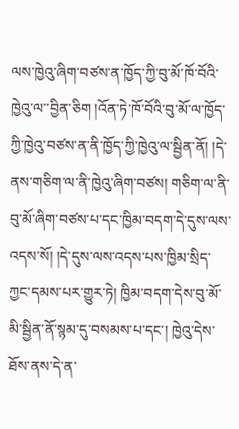ལས་ཁྱེའུ་ཞིག་བཙས་ན་ཁྱོད་ཀྱི་བུ་མོ་ཁོ་བོའི་ཁྱེའུ་ལ་་བྱིན་ཅིག །འོན་ཏེ་ཁོ་བོའི་བུ་མོ་ལ་ཁྱོད་ཀྱི་ཁྱེའུ་བཙས་ན་ནི་ཁྱོད་ཀྱི་ཁྱེའུ་ལ་སྦྱིན་ནོ། །དེ་ནས་གཅིག་ལ་ནི་ཁྱེའུ་ཞིག་བཙས། གཅིག་ལ་ནི་བུ་མོ་ཞིག་བཙས་པ་དང་ཁྱིམ་བདག་དེ་དུས་ལས་འདས་སོ། །དེ་དུས་ལས་འདས་པས་ཁྱིམ་སྲིད་ཀྱང་དམས་པར་གྱུར་ཏེ། ཁྱིམ་བདག་དེས་བུ་མོ་མི་སྦྱིན་ནོ་སྙམ་དུ་བསམས་པ་དང་། ཁྱེའུ་དེས་ཐོས་ནས་དེ་ན་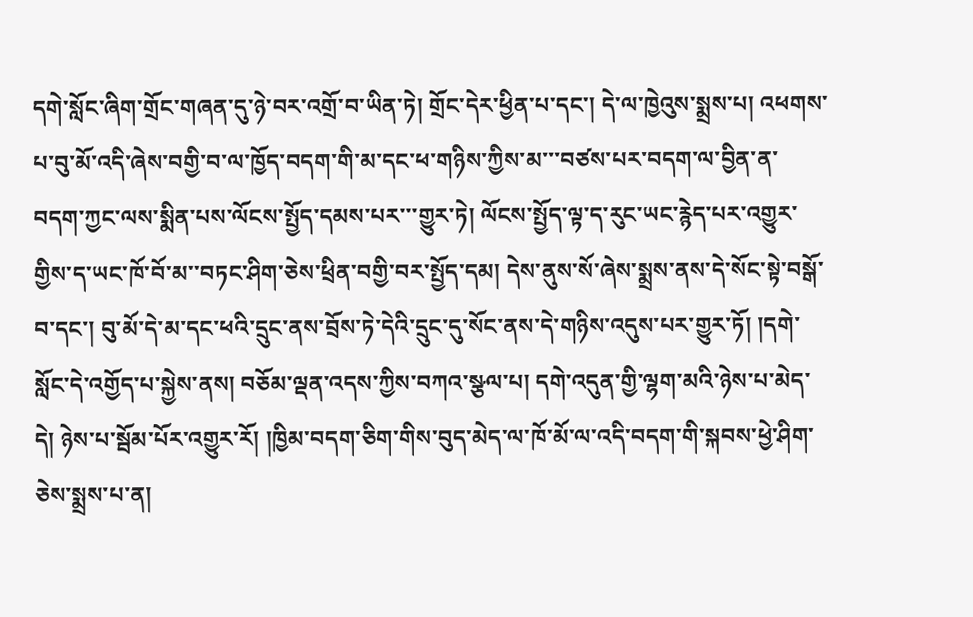དགེ་སློང་ཞིག་གྲོང་གཞན་དུ་ཉེ་བར་འགྲོ་བ་ཡིན་ཏེ། གྲོང་དེར་ཕྱིན་པ་དང་། དེ་ལ་ཁྱེའུས་སྨྲས་པ། འཕགས་པ་བུ་མོ་འདི་ཞེས་བགྱི་བ་ལ་ཁྱོད་བདག་གི་མ་དང་ཕ་གཉིས་ཀྱིས་མ་་་བཙས་པར་བདག་ལ་བྱིན་ན་བདག་ཀྱང་ལས་སྨིན་པས་ལོངས་སྤྱོད་དམས་པར་་་གྱུར་ཏེ། ལོངས་སྤྱོད་ལྟ་ད་རུང་ཡང་རྙེད་པར་འགྱུར་གྱིས་ད་ཡང་ཁོ་བོ་མ་་བཏང་ཤིག་ཅེས་ཕྲིན་བགྱི་བར་སྤྱོད་དམ། དེས་ནུས་སོ་ཞེས་སྨྲས་ནས་དེ་སོང་སྟེ་བསྒོ་བ་དང་། བུ་མོ་དེ་མ་དང་ཕའི་དྲུང་ནས་བྲོས་ཏེ་དེའི་དྲུང་དུ་སོང་ནས་དེ་གཉིས་འདུས་པར་གྱུར་ཏོ། །དགེ་སློང་དེ་འགྱོད་པ་སྐྱེས་ནས། བཅོམ་ལྡན་འདས་ཀྱིས་བཀའ་སྩལ་པ། དགེ་འདུན་གྱི་ལྷག་མའི་ཉེས་པ་མེད་དེ། ཉེས་པ་སྦོམ་པོར་འགྱུར་རོ། །ཁྱིམ་བདག་ཅིག་གིས་བུད་མེད་ལ་ཁོ་མོ་ལ་འདི་བདག་གི་སྐབས་ཕྱེ་ཤིག་ཅེས་སྨྲས་པ་ན།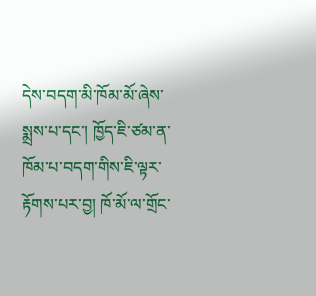དེས་བདག་མི་ཁོམ་མོ་ཞེས་སྨྲས་པ་དང་། ཁྱོད་ཇི་ཙམ་ན་ཁོམ་པ་བདག་གིས་ཇི་ལྟར་རྟོགས་པར་བྱ། ཁོ་མོ་ལ་གྲོང་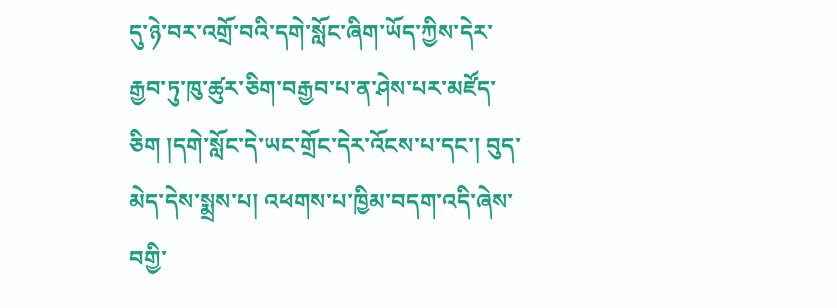དུ་ཉེ་བར་འགྲོ་བའི་དགེ་སློང་ཞིག་ཡོད་ཀྱིས་དེར་རྒྱབ་ཏུ་ཁུ་ཚུར་ཅིག་བརྒྱབ་པ་ན་ཤེས་པར་མཛོད་ཅིག །དགེ་སློང་དེ་ཡང་གྲོང་དེར་འོངས་པ་དང་། བུད་མེད་དེས་སྨྲས་པ། འཕགས་པ་ཁྱིམ་བདག་འདི་ཞེས་བགྱི་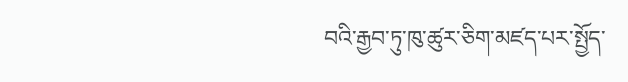བའི་རྒྱབ་ཏུ་ཁུ་ཚུར་ཅིག་མཛད་པར་སྤྱོད་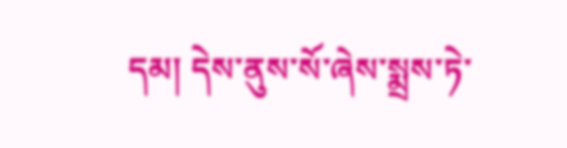དམ། དེས་ནུས་སོ་ཞེས་སྨྲས་ཏེ་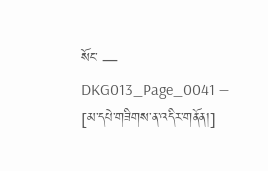སོང་ ― DKG013_Page_0041 ―
[མ་དཔེ་གཟིགས་ན་འདིར་གནོན།]